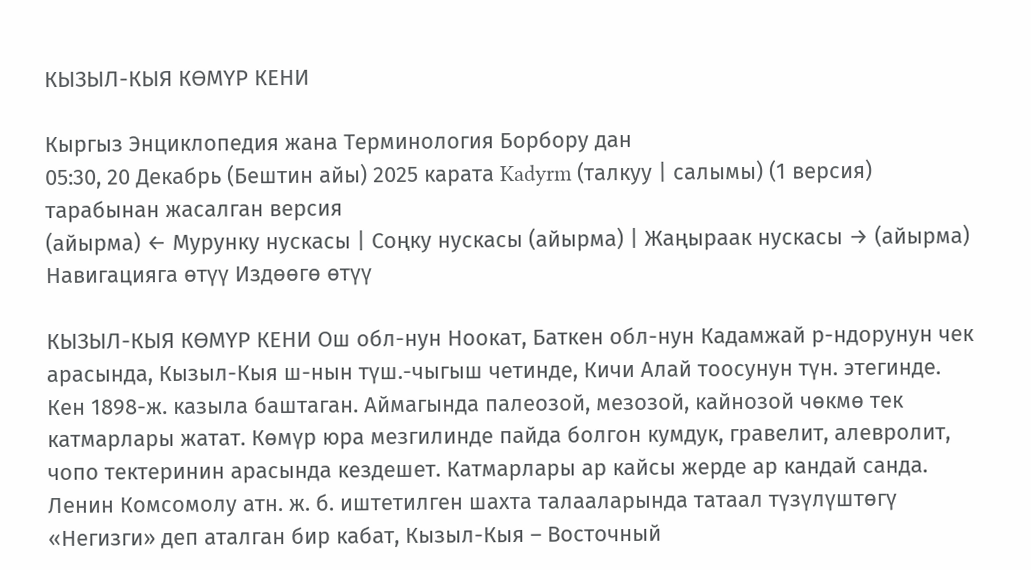КЫЗЫЛ-КЫЯ КӨМҮР КЕНИ

Кыргыз Энциклопедия жана Терминология Борбору дан
05:30, 20 Декабрь (Бештин айы) 2025 карата Kadyrm (талкуу | салымы) (1 версия) тарабынан жасалган версия
(айырма) ← Мурунку нускасы | Соңку нускасы (айырма) | Жаңыраак нускасы → (айырма)
Навигацияга өтүү Издөөгө өтүү

КЫЗЫЛ-КЫЯ КӨМҮР КЕНИ Ош обл-нун Ноокат, Баткен обл-нун Кадамжай р-ндорунун чек арасында, Кызыл-Кыя ш-нын түш.-чыгыш четинде, Кичи Алай тоосунун түн. этегинде. Кен 1898-ж. казыла баштаган. Аймагында палеозой, мезозой, кайнозой чөкмө тек катмарлары жатат. Көмүр юра мезгилинде пайда болгон кумдук, гравелит, алевролит, чопо тектеринин арасында кездешет. Катмарлары ар кайсы жерде ар кандай санда. Ленин Комсомолу атн. ж. б. иштетилген шахта талааларында татаал түзүлүштөгү «Негизги» деп аталган бир кабат, Кызыл-Кыя – Восточный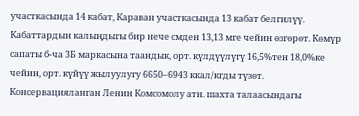участкасында 14 кабат, Караван участкасында 13 кабат белгилүү. Кабаттардын калыңдыгы бир нече смден 13,13 мге чейин өзгөрөт. Көмүр сапаты б-ча 3Б маркасына таандык, орт. күлдүүлүгү 16,5%тен 18,0%ке чейин, орт. күйүү жылуулугу 6650–6943 ккал/кгды түзөт. Консервацияланган Ленин Комсомолу атн. шахта талаасындагы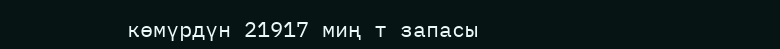көмүрдүн 21917 миң т запасы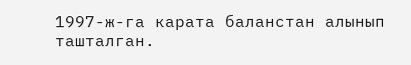1997-ж-га карата баланстан алынып ташталган.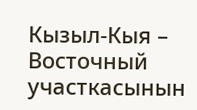Кызыл-Кыя – Восточный участкасынын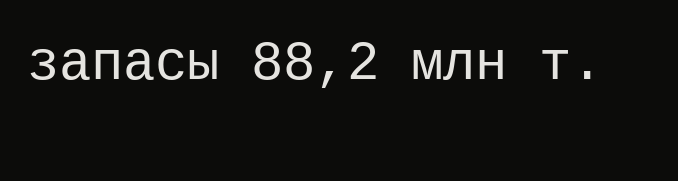запасы 88,2 млн т.